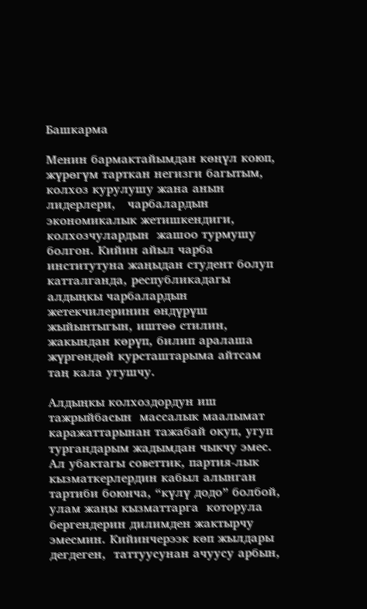Башкарма

Менин бармактайымдан көңүл коюп, жүрөгүм тарткан негизги багытым, колхоз курулушу жана анын лидерлери,   чарбалардын  экономикалык жетишкендиги, колхозчулардын  жашоо турмушу болгон. Кийин айыл чарба институтуна жаңыдан студент болуп катталганда, республикадагы алдыңкы чарбалардын жетекчилеринин өндүрүш жыйынтыгын, иштөө стилин,  жакындан көрүп, билип аралаша жүргөндөй курсташтарыма айтсам таң кала угушчу.

Алдыңкы колхоздордун иш тажрыйбасын  массалык маалымат каражаттарынан тажабай окуп, угуп тургандарым жадымдан чыкчу эмес.  Ал убактагы советтик, партия-лык кызматкерлердин кабыл алынган тартиби боюнча, “күлү додо” болбой, улам жаңы кызматтарга  которула бергендерин дилимден жактырчу эмесмин. Кийинчерээк көп жылдары дегдеген,  таттуусунан ачуусу арбын,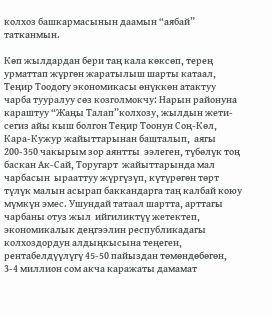колхоз башкармасынын даамын “аябай” татканмын.

Көп жылдардан бери таң кала көксөп, терең урматтап жүргөн жаратылыш шарты катаал, Теңир Тоодогу экономикасы өнүккөн атактуу чарба тууралуу сөз козголмокчу: Нарын районуна караштуу “Жаңы Талап”колхозу, жылдын жети-сегиз айы кыш болгон Теңир Тоонун Соң-Көл, Кара-Кужур жайыттарынан башталып,  аягы 200-350 чакырым зор аянтты  ээлеген, түбөлүк тоң баскан Ак-Сай, Торугарт  жайыттарында мал чарбасын  ырааттуу жүргүзүп, күтүрөгөн төрт түлүк малын асырап баккандарга таң калбай коюу мүмкүн эмес. Ушундай татаал шартта, арттагы чарбаны отуз жыл  ийгиликтүү жетектеп, экономикалык деңгээлин республикадагы колхоздордун алдыңкысына теңеген, рентабелдүүлүгү 45-50 пайыздан төмөндөбөгөн, 3-4 миллион сом акча каражаты дамамат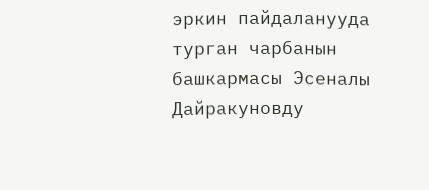эркин пайдаланууда турган чарбанын башкармасы Эсеналы Дайракуновду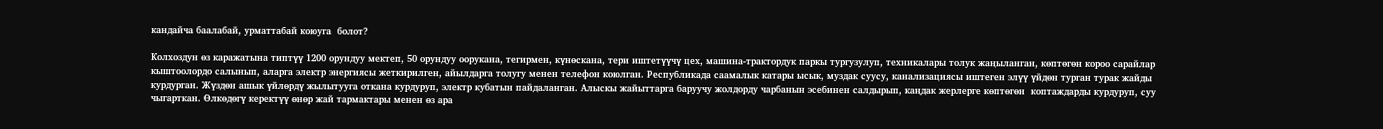кандайча баалабай, урматтабай коюуга  болот?

Колхоздун өз каражатына типтүү 1200 орундуу мектеп, 50 орундуу оорукана, тегирмен, күнөскана, тери иштетүүчү цех, машина-трактордук паркы тургузулуп, техникалары толук жаңыланган, көптөгөн короо сарайлар кыштоолордо салынып, аларга электр энергиясы жеткирилген, айылдарга толугу менен телефон коюлган. Республикада саамалык катары ысык, муздак суусу, канализациясы иштеген элүү үйдөн турган турак жайды курдурган. Жүздөн ашык үйлөрдү жылытууга откана курдуруп, электр кубатын пайдаланган. Алыскы жайыттарга баруучу жолдорду чарбанын эсебинен салдырып, каңдак жерлерге көптөгөн  коптаждарды курдуруп, суу чыгарткан. Өлкөдөгү керектүү өнөр жай тармактары менен өз ара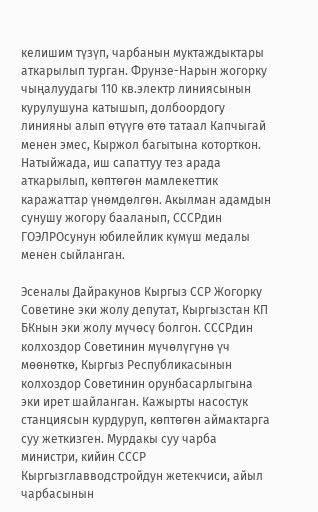келишим түзүп, чарбанын муктаждыктары аткарылып турган. Фрунзе-Нарын жогорку чыңалуудагы 110 кв.электр линиясынын курулушуна катышып, долбоордогу линияны алып өтүүгө өтө татаал Капчыгай менен эмес, Кыржол багытына которткон. Натыйжада, иш сапаттуу тез арада аткарылып, көптөгөн мамлекеттик  каражаттар үнөмдөлгөн. Акылман адамдын сунушу жогору бааланып, СССРдин ГОЭЛРОсунун юбилейлик күмүш медалы менен сыйланган.

Эсеналы Дайракунов Кыргыз ССР Жогорку Советине эки жолу депутат, Кыргызстан КП БКнын эки жолу мүчөсү болгон. СССРдин колхоздор Советинин мүчөлүгүнө үч мөөнөткө, Кыргыз Республикасынын колхоздор Советинин орунбасарлыгына эки ирет шайланган. Кажырты насостук станциясын курдуруп, көптөгөн аймактарга суу жеткизген. Мурдакы суу чарба министри, кийин СССР Кыргызглавводстройдун жетекчиси, айыл чарбасынын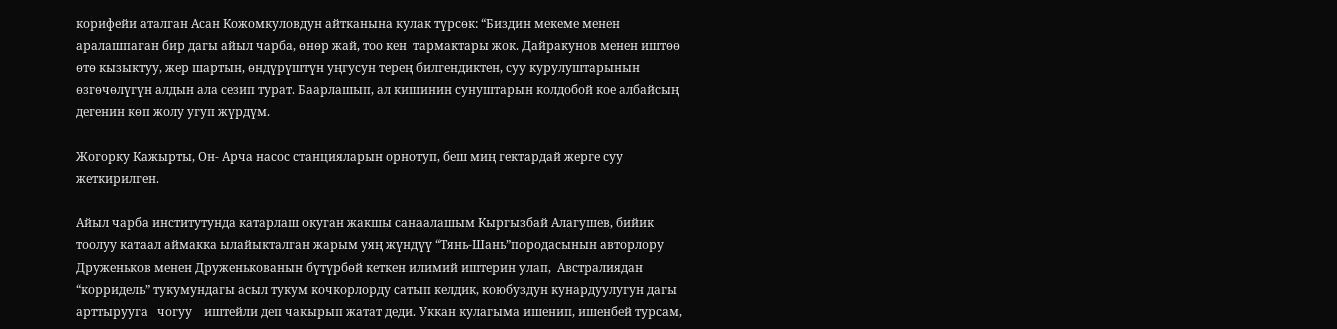корифейи аталган Асан Кожомкуловдун айтканына кулак түрсөк: “Биздин мекеме менен аралашпаган бир дагы айыл чарба, өнөр жай, тоо кен  тармактары жок. Дайракунов менен иштөө өтө кызыктуу, жер шартын, өндүрүштүн уңгусун терең билгендиктен, суу курулуштарынын өзгөчөлүгүн алдын ала сезип турат. Баарлашып, ал кишинин сунуштарын колдобой кое албайсың дегенин көп жолу угуп жүрдүм.

Жогорку Кажырты, Он- Арча насос станцияларын орнотуп, беш миң гектардай жерге суу жеткирилген.

Айыл чарба институтунда катарлаш окуган жакшы санаалашым Кыргызбай Алагушев, бийик тоолуу катаал аймакка ылайыкталган жарым уяң жүндүү “Тянь-Шань”породасынын авторлору Друженьков менен Друженькованын бүтүрбөй кеткен илимий иштерин улап,  Австралиядан “корридель” тукумундагы асыл тукум кочкорлорду сатып келдик, коюбуздун кунардуулугун дагы арттырууга   чогуу    иштейли деп чакырып жатат деди. Уккан кулагыма ишенип, ишенбей турсам,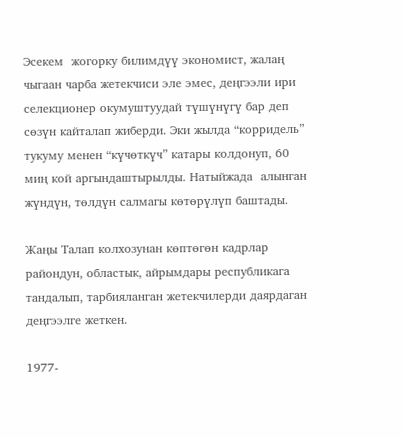Эсекем  жогорку билимдүү экономист, жалаң чыгаан чарба жетекчиси эле эмес, деңгээли ири селекционер окумуштуудай түшүнүгү бар деп сөзүн кайталап жиберди. Эки жылда “корридель” тукуму менен “күчөткүч” катары колдонуп, 60 миң кой аргындаштырылды. Натыйжада  алынган жүндүн, төлдүн салмагы көтөрүлүп баштады.

Жаңы Талап колхозунан көптөгөн кадрлар райондун, областык, айрымдары республикага тандалып, тарбияланган жетекчилерди даярдаган деңгээлге жеткен.

1977-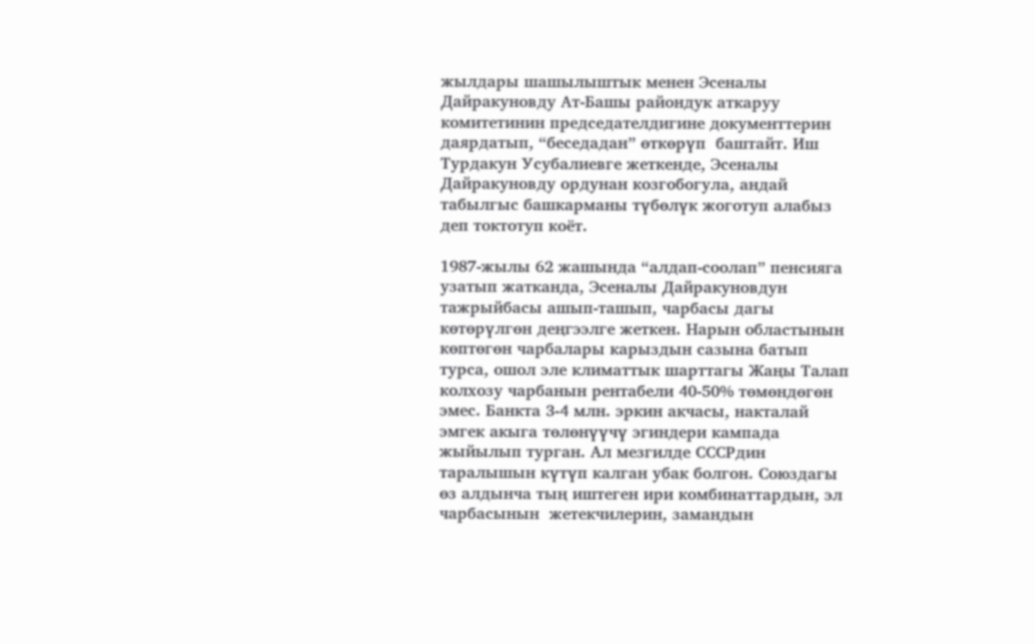жылдары шашылыштык менен Эсеналы Дайракуновду Ат-Башы райондук аткаруу комитетинин председателдигине документтерин даярдатып, “беседадан” өткөрүп  баштайт. Иш Турдакун Усубалиевге жеткенде, Эсеналы Дайракуновду ордунан козгобогула, андай табылгыс башкарманы түбөлүк жоготуп алабыз деп токтотуп коёт.

1987-жылы 62 жашында “алдап-соолап” пенсияга узатып жатканда, Эсеналы Дайракуновдун тажрыйбасы ашып-ташып, чарбасы дагы көтөрүлгөн деңгээлге жеткен. Нарын областынын  көптөгөн чарбалары карыздын сазына батып турса, ошол эле климаттык шарттагы Жаңы Талап колхозу чарбанын рентабели 40-50% төмөндөгөн эмес. Банкта 3-4 млн. эркин акчасы, накталай эмгек акыга төлөнүүчү эгиндери кампада жыйылып турган. Ал мезгилде СССРдин таралышын күтүп калган убак болгон. Союздагы өз алдынча тың иштеген ири комбинаттардын, эл чарбасынын  жетекчилерин, замандын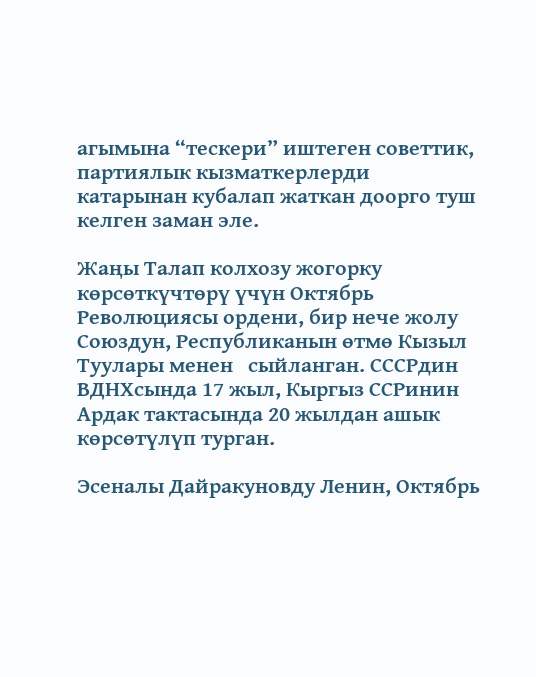агымына “тескери” иштеген советтик, партиялык кызматкерлерди  катарынан кубалап жаткан доорго туш келген заман эле.

Жаңы Талап колхозу жогорку көрсөткүчтөрү үчүн Октябрь Революциясы ордени, бир нече жолу Союздун, Республиканын өтмө Кызыл Туулары менен   сыйланган. СССРдин ВДНХсында 17 жыл, Кыргыз ССРинин Ардак тактасында 20 жылдан ашык көрсөтүлүп турган.

Эсеналы Дайракуновду Ленин, Октябрь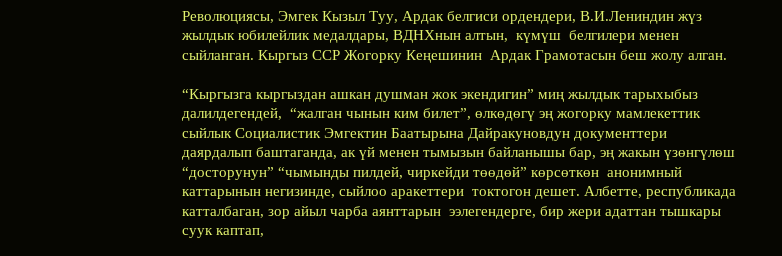Революциясы, Эмгек Кызыл Туу, Ардак белгиси ордендери, В.И.Лениндин жүз жылдык юбилейлик медалдары, ВДНХнын алтын,  күмүш  белгилери менен сыйланган. Кыргыз ССР Жогорку Кеңешинин  Ардак Грамотасын беш жолу алган.

“Кыргызга кыргыздан ашкан душман жок экендигин” миң жылдык тарыхыбыз далилдегендей,  “жалган чынын ким билет”, өлкөдөгү эң жогорку мамлекеттик сыйлык Социалистик Эмгектин Баатырына Дайракуновдун документтери даярдалып баштаганда, ак үй менен тымызын байланышы бар, эң жакын үзөнгүлөш “досторунун” “чымынды пилдей, чиркейди төөдөй” көрсөткөн  анонимный каттарынын негизинде, сыйлоо аракеттери  токтогон дешет. Албетте, республикада катталбаган, зор айыл чарба аянттарын  ээлегендерге, бир жери адаттан тышкары суук каптап,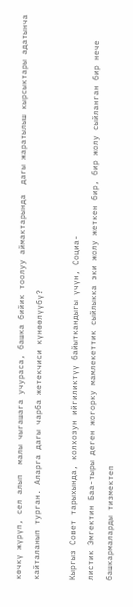көчкү жүрүп, сел алып  малы чыгашага учураса, башка бийик тоолуу аймактарында  дагы жаратылыш кырсыктары адатынча  кайталанып турган. Аларга дагы чарба жетекчиси күнөөлүүбү?

Кыргыз Совет тарыхында, колхозун ийгиликтүү байыткандыгы үчүн, Социа-
листик Эмгектин Баа-тыры деген жогорку мамлекеттик сыйлыкка эки жолу жеткен бир, бир жолу сыйланган бир нече башкармаларды тизмектеп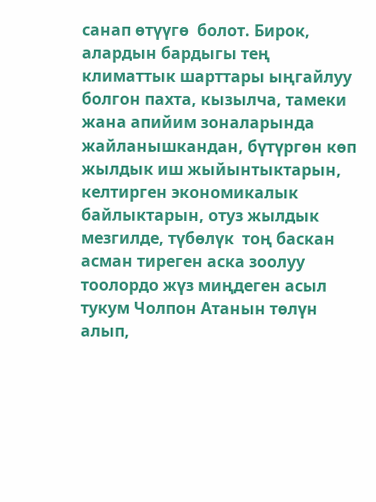санап өтүүгө  болот. Бирок, алардын бардыгы тең климаттык шарттары ыңгайлуу болгон пахта, кызылча, тамеки жана апийим зоналарында жайланышкандан, бүтүргөн көп жылдык иш жыйынтыктарын, келтирген экономикалык байлыктарын, отуз жылдык мезгилде, түбөлүк  тоң баскан асман тиреген аска зоолуу тоолордо жүз миңдеген асыл тукум Чолпон Атанын төлүн алып,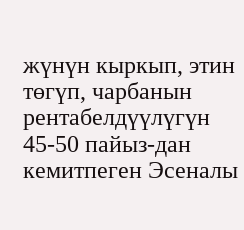жүнүн кыркып, этин төгүп, чарбанын рентабелдүүлүгүн 45-50 пайыз-дан кемитпеген Эсеналы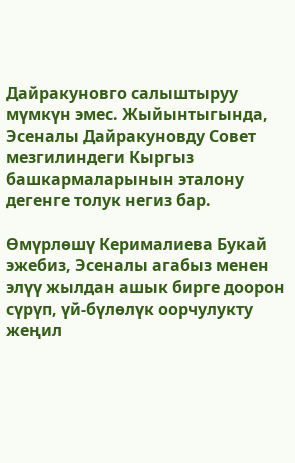Дайракуновго салыштыруу мүмкүн эмес. Жыйынтыгында, Эсеналы Дайракуновду Совет мезгилиндеги Кыргыз башкармаларынын эталону дегенге толук негиз бар.

Өмүрлөшү Керималиева Букай эжебиз, Эсеналы агабыз менен элүү жылдан ашык бирге доорон сүрүп, үй-бүлөлүк оорчулукту жеңил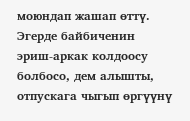моюндап жашап өттү.  Эгерде байбиченин эриш-аркак колдоосу болбосо, дем алышты, отпускага чыгып өргүүнү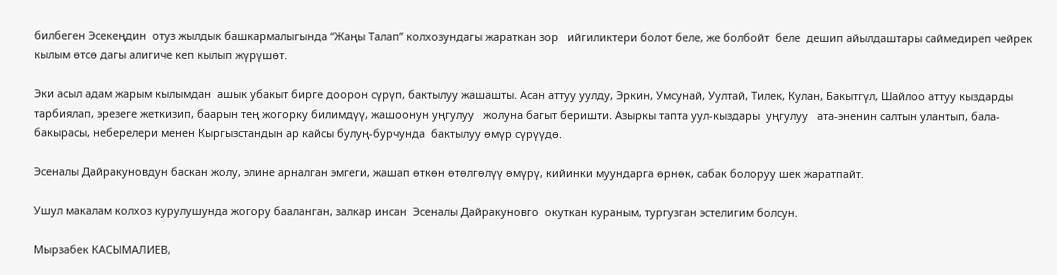билбеген Эсекеңдин  отуз жылдык башкармалыгында “Жаңы Талап” колхозундагы жараткан зор   ийгиликтери болот беле, же болбойт  беле  дешип айылдаштары саймедиреп чейрек кылым өтсө дагы алигиче кеп кылып жүрүшөт.

Эки асыл адам жарым кылымдан  ашык убакыт бирге доорон сүрүп, бактылуу жашашты. Асан аттуу уулду, Эркин, Умсунай, Уултай, Тилек, Кулан, Бакытгүл, Шайлоо аттуу кыздарды тарбиялап, эрезеге жеткизип, баарын тең жогорку билимдүү, жашоонун уңгулуу   жолуна багыт беришти. Азыркы тапта уул-кыздары  уңгулуу   ата-эненин салтын улантып, бала-бакырасы, неберелери менен Кыргызстандын ар кайсы булуң-бурчунда  бактылуу өмүр сүрүүдө.

Эсеналы Дайракуновдун баскан жолу, элине арналган эмгеги, жашап өткөн өтөлгөлүү өмүрү, кийинки муундарга өрнөк, сабак болоруу шек жаратпайт.

Ушул макалам колхоз курулушунда жогору бааланган, залкар инсан  Эсеналы Дайракуновго  окуткан кураным, тургузган эстелигим болсун.

Мырзабек КАСЫМАЛИЕВ,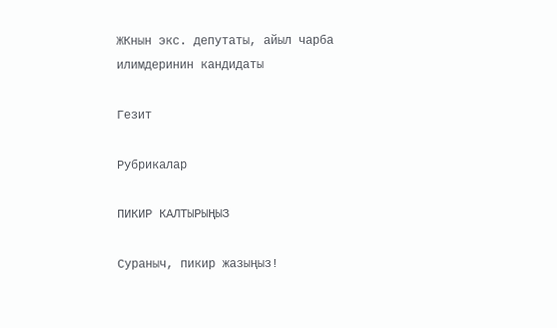ЖКнын экс. депутаты, айыл чарба илимдеринин кандидаты

Гезит

Рубрикалар

ПИКИР КАЛТЫРЫҢЫЗ

Сураныч, пикир жазыңыз!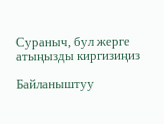Сураныч, бул жерге атыңызды киргизиңиз

Байланыштуу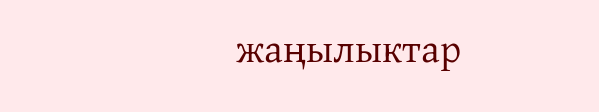жаңылыктар